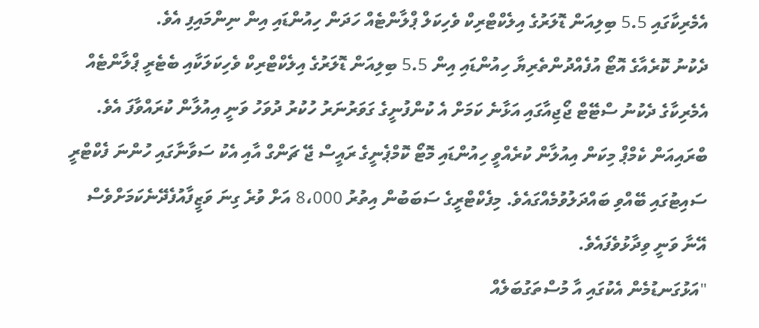އެމެރިކާގައި 5.5 ބިލިއަން ޑޮލަރުގެ އިލެކްޓްރިކް ވެހިކަލް ޕްލާންޓެއް ހަދަން ހިއުންޑައި އިން ނިންމައިފި އެވެ.
ދެކުނު ކޮރެއާގެ އޮޓޯ އުފެއްދުންތެރިޔާ ހިއުންޑައި އިން 5.5 ބިލިއަން ޑޮލަރުގެ އިލެކްޓްރިކް ވެހިކަލަކާއި ބެޓެރީ ޕްލާންޓެއް އެމެރިކާގެ ދެކުނު ސްޓޭޓް ޖޯޖިއާގައި އަޅާނެ ކަމަށް އެ ކުންފުނީގެ ގަވަރުނަރު ހުކުރު ދުވަހު ވަނީ އިއުލާން ކުރައްވާފަ އެވެ.
ބްރައިއަން ކެމްޕް މިކަން އިއުލާން ކުރެއްވީ ހިއުންޑައި މޮޓޯ ކޮމްޕެނީގެ ރައީސް ޖޭ ޗަންގް އާއި އެކު ސަވާނާގައި ހުންނަ ފެކްޓްރީ ސައިޓުގައި ބޭއްވި ބައްދަލުވުމެއްގައެވެ. މިފެކްޓްރީގެ ސަބަބުން އިތުރު 8،000 އަށް ވުރެ ގިނަ ވަޒީފާއުފެދޭނެކަމަށްވެސް އޭނާ ވަނީ ވިދާޅުވެފައެވެ.
"އަޅުގަނޑުމެން އެކުގައި އާ މުސްތަގުބަލެއް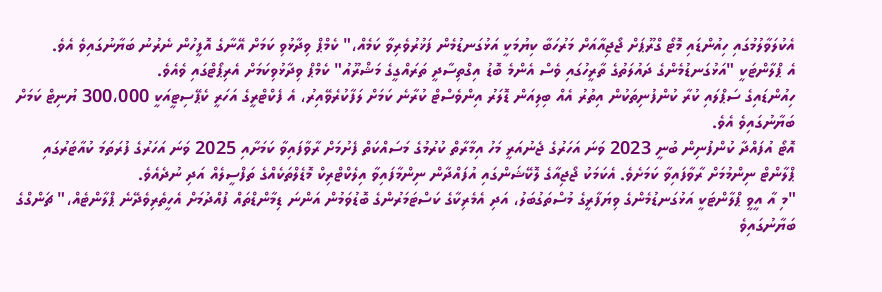އެކުލަވާލުމުގައި ހިއުންޑައި މޮޓޯ ގްރޫޕަށް ޖޯޖިއާއަށް މަރުހަބާ ކިޔުމަކީ އަޅުގަނޑުމެން ފަޚުރުވެރިވާ ކަމެއް،" ކެމްޕް ވިދާޅުވި ކަމަށް އޭނާގެ އޮފީހުން ނެރުނު ބަޔާނުގައިވެ އެވެ.
އެ ޕްލާންޓަކީ "އަޅުގަނޑުމެންގެ ދައުލަތުގެ ތާރީހުގައި ވެސް އެންމެ ބޮޑު އިގްތިސާދީ ތަރައްގީގެ މަޝްރޫއު" ކެމްޕް ވިދާޅުވިކަމަށް އެރިޕޯޓްގައި ވެއެވެ.
ހިއުންޑައިގެ ސަޕްލައި ކުރާ ކުންފުނިތަކުން އިތުރު އެއް ބިލިއަން ޑޮލަރު އިންވެސްޓް ކުރާނެ ކަމަށް ލަފާކުރެވޭއިރު، އެ ފެކްޓްރީގެ އަހަރީ ކެޕޭސިޓީއަކީ 300،000 ޔުނިޓް ކަމަށް ބަޔާނުގައިވެ އެވެ.
އޮޓޯ އުފައްދާ ކުންފުނިން ބުނީ 2023 ވަނަ އަހަރުގެ ޖެނުއަރީ މަހު އިމާރާތް ކުރުމުގެ މަސައްކަތް ފެށުމަށް ރާވާފައިވާ ކަމަށާއި 2025 ވަނަ އަހަރުގެ ފުރަތަމަ ކުއާޓަރުގައި ޕްލާންޓް ނިންމުމަށް ރާވާފައިވާ ކަމަށެވެ. އެކަމަކު ޖޯޖިއާގެ ލޮކޭޝަންގައި އުފައްދާން ނިންމާފައިވާ އިލެކްޓްރިކް މޮޑެލްތަކެއްގެ ތަފްސީލެއް އަދި ނުދެއެވެ.
"މި އާ އީވީ ޕްލާންޓަކީ އަޅުގަނޑުމެންގެ ވިޔަފާރީގެ މުސްތަގުބަލު، އަދި އެމެރިކާގެ ކަސްޓަމަރުންގެ ބޮޑުވަމުން އަންނަ ޑިމާންޑްތައް ފުއްދުމަށް އެހީތެރިވެދޭނެ ޕްލާންޓެއް،" ޗަންގްގެ ބަޔާނުގައިވެ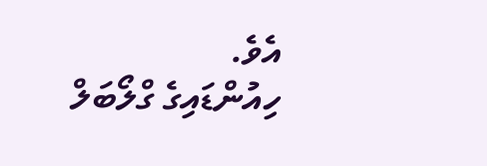އެވެ.
ހިއުންޑައިގެ ގްލޯބަލް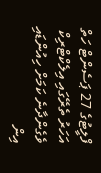ފްލީޓުގެ 27 ޕަސެންޓް ހަތް އަހަރު ތެރޭގައި އިލެކްޓްރިކް ވެގެންދާނެ ކަމަށް ހިއުންޑައި އިން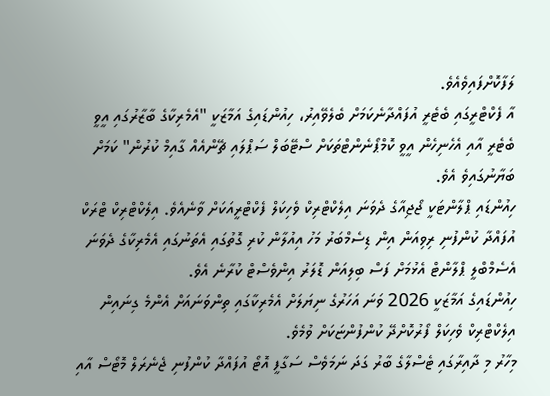ލަފާކޮށްފައިވެއެވެ.
އާ ފެކްޓްރީގައި ބެޓެރީ އުފައްދާނެކަމަށް ބެލެވޭއިރު، ހިއުންޑައިގެ އަމާޒަކީ "އެމެރިކާގެ ބާޒާރުގައި އީވީ ބެޓެރީ އާއި އެހެނިހެން އީވީ ކޮމްޕޯނެންޓްތަކަށް ސްޓޭބަލް ސަޕްލައި ޗޭންއެއް ގާއިމް ކުރުން" ކަމަށް ބަޔާނުގައިވެ އެވެ.
ހިއުންޑައި ޕްލާންޓަކީ ޖޯޖިއާގެ ދެވަނަ އިލެކްޓްރިކް ވެހިކަލް ފެކްޓްރީއަކަށް ވާނެއެވެ. އިލެކްޓްރިކް ޓްރަކް އުފައްދާ ކުންފުނި ރިވިއަން އިން ޑިސެމްބަރު މަހު އިއުލާން ކުރި ގޮތުގައި އެތަނުގައި އެމެރިކާގެ ދެވަނަ އެސެމްބްލީ ޕްލާންޓް އެޅުމަށް ފަސް ބިލިއަން ޑޮލަރު އިންވެސްޓް ކުރާނެ އެވެ.
ހިއުންޑައިގެ އަމާޒަކީ 2026 ވަނަ އަހަރުގެ ނިޔަލަށް އެމެރިކާގައި ތިންވަނައަށް އެންމެ ގިނައިން އިލެކްޓްރިކް ވެހިކަލް ފޯރުކޮށްދޭ ކުންފުންޏަކަށް ވުމެވެ.
މިހާރު މި ދާއިރާގައި ޓެސްލާގެ ބާރު ގަދަ ނަމަވެސް ސަގާފީ އޮޓޯ އުފައްދާ ކުންފުނި ޖެނެރަލް މޮޓޯސް އާއި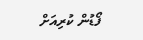ފޯޑުން ކުރިއަށް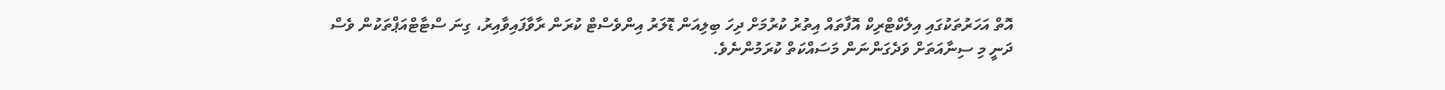އޮތް އަހަރުތަކުގައި އިލެކްޓްރިކް އޮފާތައް އިތުރު ކުރުމަށް ދިހަ ބިލިއަން ޑޮލަރު އިންވެސްޓް ކުރަން ރާވާފައިވާއިރު، ގިނަ ސްޓާޓްއަޕްތަކުން ވެސް ދަނީ މި ސިނާއަތަށް ވަދެގަންނަން މަސައްކަތް ކުރަމުންނެވެ.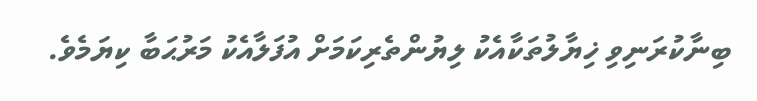ބިނާކުރަނިވި ޚިޔާލުތަކާއެކު ލިޔުންތެރިކަމަށް އުފަލާއެކު މަރުޙަބާ ކިޔަމެވެ.